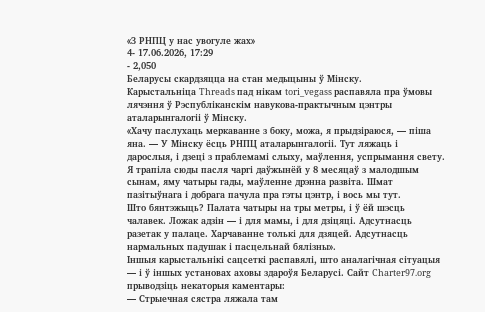«З РНПЦ у нас увогуле жах»
4- 17.06.2026, 17:29
- 2,050
Беларусы скардзяцца на стан медыцыны ў Мінску.
Карыстальніца Threads пад нікам tori_vegass распавяла пра ўмовы лячэння ў Рэспубліканскім навукова-практычным цэнтры аталарынгалогіі ў Мінску.
«Хачу паслухаць меркаванне з боку, можа, я прыдзіраюся, — піша яна. — У Мінску ёсць РНПЦ аталарынгалогіі. Тут ляжаць і дарослыя, і дзеці з праблемамі слыху, маўлення, успрымання свету. Я трапіла сюды пасля чаргі даўжынёй у 8 месяцаў з малодшым сынам, яму чатыры гады, маўленне дрэнна развіта. Шмат пазітыўнага і добрага пачула пра гэты цэнтр, і вось мы тут.
Што бянтэжыць? Палата чатыры на тры метры, і ў ёй шэсць чалавек. Ложак адзін — і для мамы, і для дзіцяці. Адсутнасць разетак у палаце. Харчаванне толькі для дзяцей. Адсутнасць нармальных падушак і пасцельнай бялізны».
Іншыя карыстальнікі сацсеткі распавялі, што аналагічная сітуацыя — і ў іншых установах аховы здароўя Беларусі. Сайт Charter97.org прыводзіць некаторыя каментары:
— Стрыечная сястра ляжала там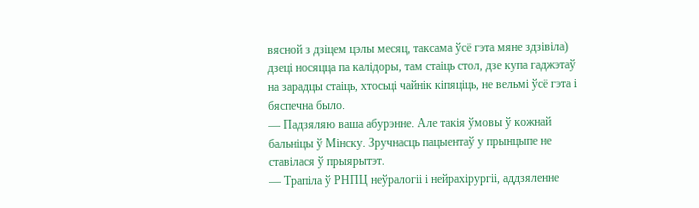вясной з дзіцем цэлы месяц, таксама ўсё гэта мяне здзівіла) дзеці носяцца па калідоры, там стаіць стол, дзе купа гаджэтаў на зарадцы стаіць, хтосьці чайнік кіпяціць, не вельмі ўсё гэта і бяспечна было.
— Падзяляю ваша абурэнне. Але такія ўмовы ў кожнай бальніцы ў Мінску. Зручнасць пацыентаў у прынцыпе не ставілася ў прыярытэт.
— Трапіла ў РНПЦ неўралогіі і нейрахірургіі, аддзяленне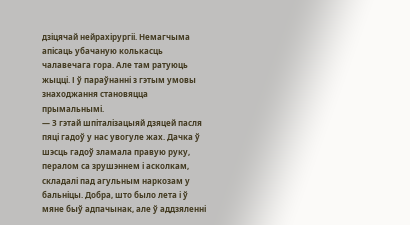дзіцячай нейрахірургіі. Немагчыма апісаць убачаную колькасць чалавечага гора. Але там ратуюць жыцці. І ў параўнанні з гэтым умовы знаходжання становяцца прымальнымі.
— З гэтай шпіталізацыяй дзяцей пасля пяці гадоў у нас увогуле жах. Дачка ў шэсць гадоў зламала правую руку, пералом са зрушэннем і асколкам, складалі пад агульным наркозам у бальніцы. Добра, што было лета і ў мяне быў адпачынак, але ў аддзяленні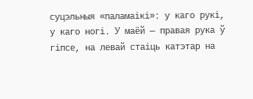суцэльныя «паламаікі»: у каго рукі, у каго ногі. У маёй — правая рука ў гіпсе, на левай стаіць катэтар на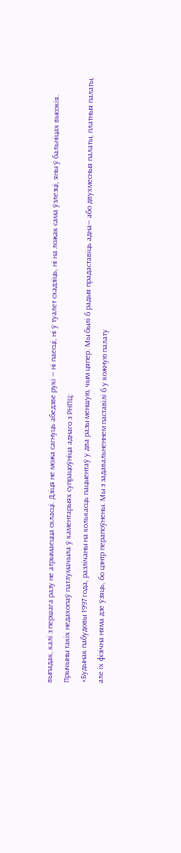выпадак, калі з першага разу не атрымаецца скласці. Дзіця не можа сагнуць абедзве рукі — ні паесці, ні ў туалет схадзіць, ні на ложак сама ўзлезці, яны ў бальніцах высокія.
Прычыны такіх недахопаў патлумачыла ў каментарыях супрацоўніца аднаго з РНПЦ:
«Будынак пабудовы 1997 года, разлічаны на колькасць пацыентаў у два разы меншую, чым цяпер. Мы былі б радыя прадаставіць адна— або двухмесныя палаты, платныя палаты, але іх фізічна няма дзе ўзяць, бо цэнтр перапоўнены. Мы з задавальненнем паставілі б у кожную палату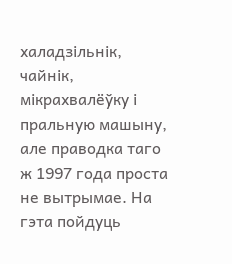халадзільнік, чайнік, мікрахвалёўку і пральную машыну, але праводка таго ж 1997 года проста не вытрымае. На гэта пойдуць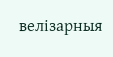велізарныя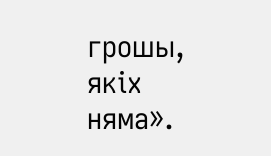грошы, якіх няма».